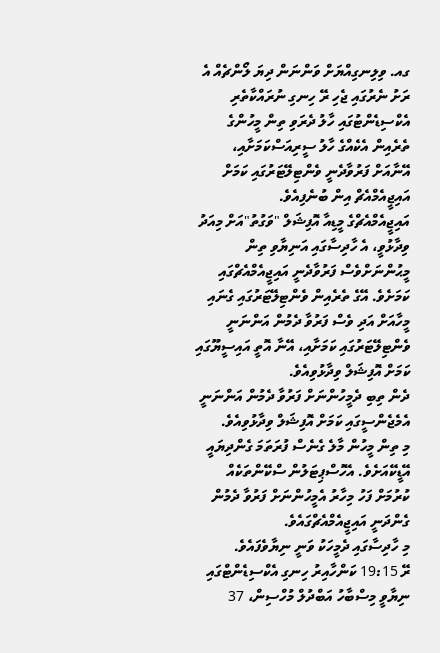ގއ. ވިލިނގިއްޔަށް ވަންނަން ދިޔަ ލޯންޗެއް އެ ރަށު ނެރުގައި ޖެހި ރޭ ހިނގި ނުރައްކާތެރި އެކްސިޑެންޓުގައި ހާލު ދެރަވި ތިން މީހުންގެ ތެރެއިން އެކެއްގެ ހާލު ސީރިއަސްކަމަށާއި، އޭނާއަށް ފަރުވާދެނީ ވެންޓިލޭޓަރުގައި ކަމަށް އައިޖީއެމްއެޗް އިން ބުނެފިއެވެ.
އައިޖީއެމްއެޗްގެ މީޑިއާ އޮފިޝަލް "ވަގުތު"އަށް މިއަދު ވިދާޅުވީ، އެ ހާދިސާގައި އަނިޔާވި ތިން މީޙުންނަށްވެސް ފަރުވާދެނީ އައިޖީއެމްއެޗްގައި ކަމަށެވެ. އޭގެ ތެރެއިން ވެންޓިލޭޓަރުގައި ގެނައި މީހާއަށް އަދި ވެސް ފަރުވާ ދެމުން އަންނަނީ ވެންޓިލޭޓަރުގައި ކަމަށާއި، އޭނާ އޮތީ އައިސީޔޫގައި ކަމަށް އޮފިޝަލް ވިދާޅުވިއެވެ.
ދެން ތިބި ދެމީހުންނަށް ފަރުވާ ދެމުން އަންނަނީ އެމެޖެންސީގައި ކަމަށް އޮފިޝަލް ވިދާޅުވިއެވެ.
މި ތިން މީހުން މާލެ ގެނެސް ފުރަތަމަ ގެންދިޔައީ އޭޑީކޭއަށެވެ. އެހޮސްޕިޓަލުން ސްކޭންތަކެއް ކުރުމަށް ފަހު މިހާރު އެމީހުންނަށް ފަރުވާ ދެމުން ގެންދަނީ އައިޖީއެމްއެޗްގައެވެ.
މި ހާދިސާގައި ދެމީހަކު ވަނީ ނިޔާވެފައެވެ.
ރޭ 19:15 ކަންހާއިރު ހިނގި އެކްސިޑެންޓްގައި ނިޔާވީ މިސްބާހު އަބްދުލް މުހްސިން، 37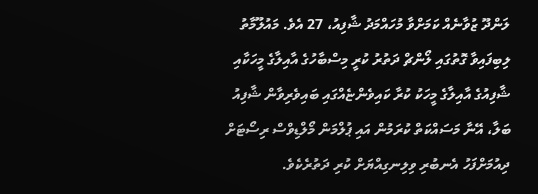ލަންދޫ ޒުވާނެއް ކަމަށްވާ މުހައްމަދު ޝާފިއު، 27 އެވެ. މައުލޫމާތު ލިބިފައިވާ ގޮތުގައި ލޯންޗް ދަތުރު ކުރީ މިސްބާހުގެ އާއިލާގެ މީހަކާއި ޝާފިއުގެ އާއިލާގެ މީހަކު ކުރާ ކައިވެންޏެއްގައި ބައިވެރިވާން ޝާފިއު ބަލާ، އޭނާ މަސައްކަތް ކުރަމުން އައި ޕުލްމަން މޯލްޑިވްސް ރިސޯޓަށް ދިއުމަށްފަހު އެނބުރި ވިލިނގިއްޔަށް ކުރި ދަތުރެކެވެ.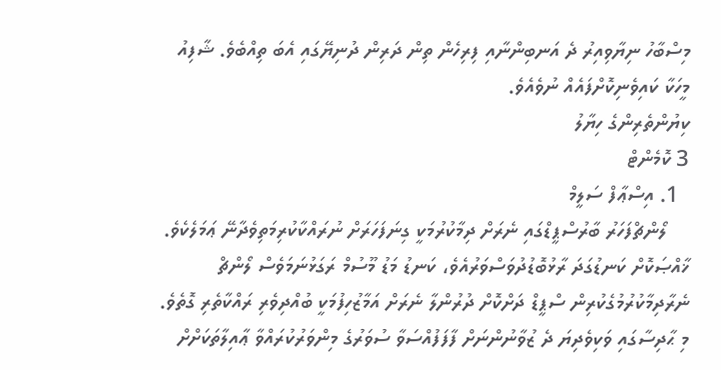މިސްބާހު ނިޔާވިއިރު ދެ އަނބިންނާއި ފިރިހެން ތިން ދަރިން ދުނިޔޭގައި އެބަ ތިއްބެވެ. ޝާފިއު މީހަކާ ކައިވެނިކޮށްފައެއް ނުވެއެވެ.
ކިޔުންތެރިންގެ ހިޔާލު
3 ކޮމެންޓް
  1. އިސްޢާފް ސަލީމް
    ލޯންޗްފަހަރު ބާރުސްޕީޑްގައި ނެރަށް ދިމާކުރުމަކީ ގިނަފަހަރަށް ނުރައްކާކުރިމަތިވެދާނޭ ޢަމަލެކެވެ. ޚާއްޞަކޮށް ކަނޑުގަދަ ރާޅުބޮޑުދުވަސްވަރުއެވެ، ކަނޑު މަޑު މޫސުމް ރަގަޅުނަމަވެސް ލޯންޗް ނެރާދިމާކުރުމުގެކުރިން ސްޕީޑް ދަށްކޮށް ދުރުންލާ ނެރަށް އަމާޒުހިފުމަކީ ބުއްދިވެރި ރައްކާތެރި ގޮތެވެ. މި ޙާދިސާގައި ވަކިވެދިޔަ ދެ ޒުވާނުންނަށް ފާފަފުއްސަވާ ސުވަރުގެ މިންވަރުކުރައްވާ ޢާއިލާތަކަށްށް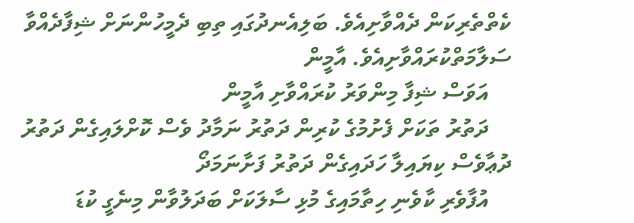ކެތްތެރިކަން ދެއްވާށިއެވެ. ބަލިއެނދުގައި ތިބި ދެމީހުންނަށް ޝިފާދެއްވާ ސަލާމަތްކުރައްވާށިއެވެ. އާމީން
    އަވަސް ޝިފާ މިންވަރު ކުރައްވާށި އާމީން
    ދަތުރު ތަކަށް ފެށުމުގެ ކުރިން ދަތުރު ނަމާދު ވެސް ކޮށްލައިގެން ދަތުރު ދުޢާވެސް ކިޔައިލާ ހަދައިގެން ދަތުރު ފަށާނަމަދޯ
    އުފާވެރި ކާވެނި ހިތާމައިގެ މުޅި ސާލަކަށް ބަދަލުވާން މިނެގީ ކުޑަ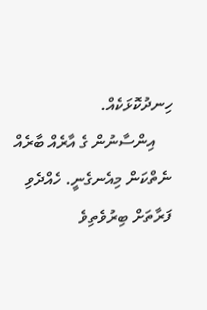ހިނދުކޮޅަކެއް.
    އިންސާނުން ގެ އާރެއް ބާރެއް ނެތްކަން މިއެނގެނީ. ހެއްދެވި ފަރާތަށް ބިރުވެތިވެ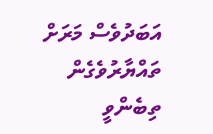އަބަދުވެސް މަރަށް ތައްޔާރުވެގެން ތިބެންވީ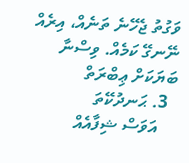ވަގުތު ޖެހޭނެ ތަނެއް، އިރެއް ނޭނގޭ ކަމެއް. ވިސްނާ ބަޔަކަށް ޢިބްރަތް
  3. ޙަނދުކޭތަ
    އަވަސް ޝިފާއެއް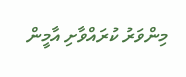މިންވަރު ކުރައްވާށި އާމީން